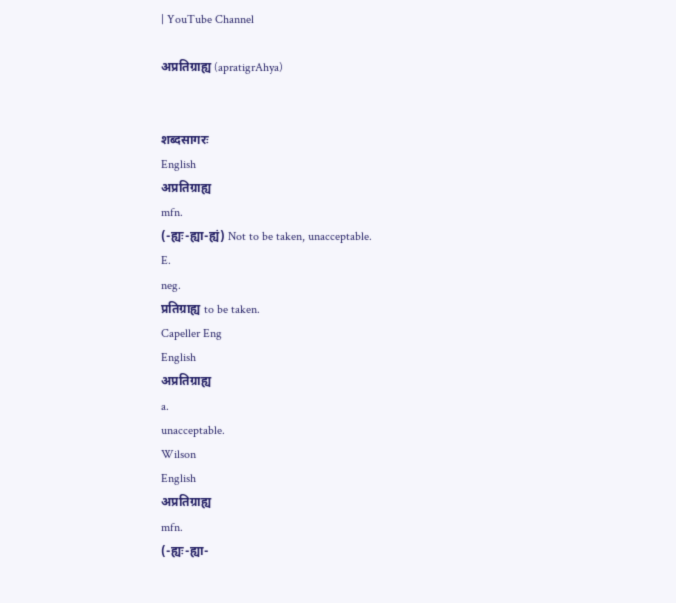| YouTube Channel

अप्रतिग्राह्य (apratigrAhya)


शब्दसागरः
English
अप्रतिग्राह्य
mfn.
(-ह्यः-ह्या-ह्यं) Not to be taken, unacceptable.
E.
neg.
प्रतिग्राह्य to be taken.
Capeller Eng
English
अप्रतिग्राह्य
a.
unacceptable.
Wilson
English
अप्रतिग्राह्य
mfn.
(-ह्यः-ह्या-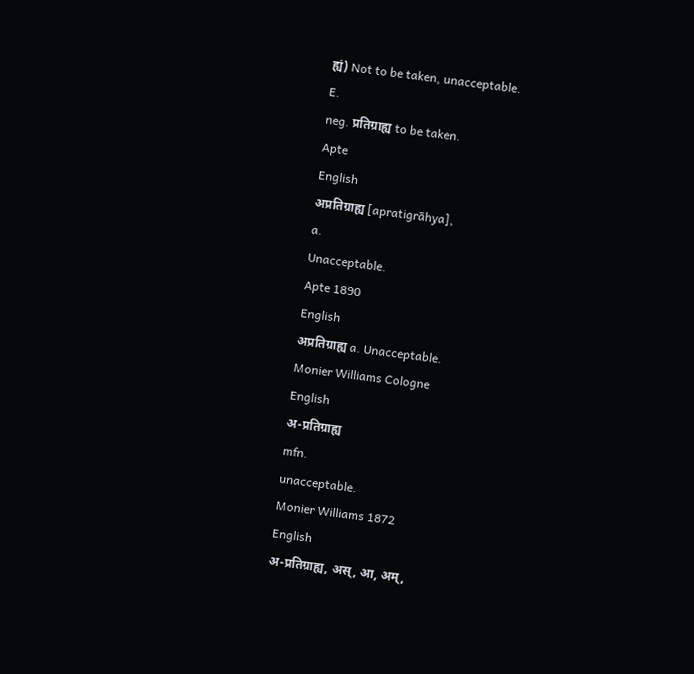ह्यं) Not to be taken, unacceptable.
E.
neg. प्रतिग्राह्य to be taken.
Apte
English
अप्रतिग्राह्य [apratigrāhya],
a.
Unacceptable.
Apte 1890
English
अप्रतिग्राह्य a. Unacceptable.
Monier Williams Cologne
English
अ-प्रतिग्राह्य
mfn.
unacceptable.
Monier Williams 1872
English
अ-प्रतिग्राह्य, अस्, आ, अम्,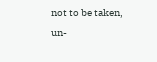not to be taken, un-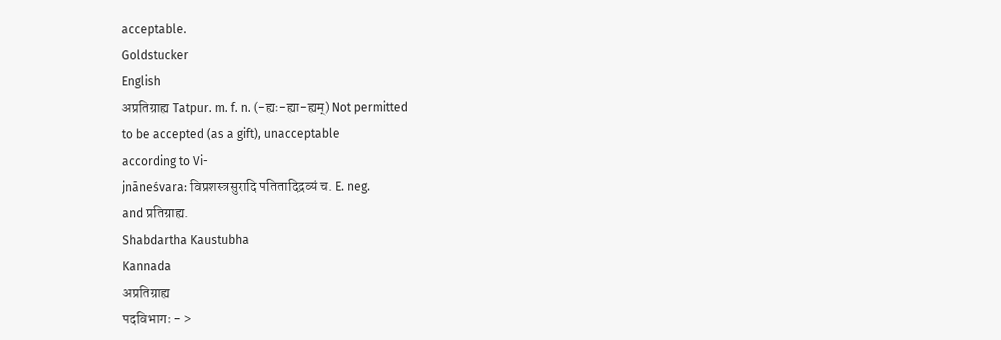acceptable.
Goldstucker
English
अप्रतिग्राह्य Tatpur. m. f. n. (-ह्यः-ह्या-ह्यम्) Not permitted
to be accepted (as a gift), unacceptable
according to Vi-
jnāneśvara: विप्रशस्त्रसुरादि पतितादिद्रव्यं च. E. neg.
and प्रतिग्राह्य.
Shabdartha Kaustubha
Kannada
अप्रतिग्राह्य
पदविभागः - >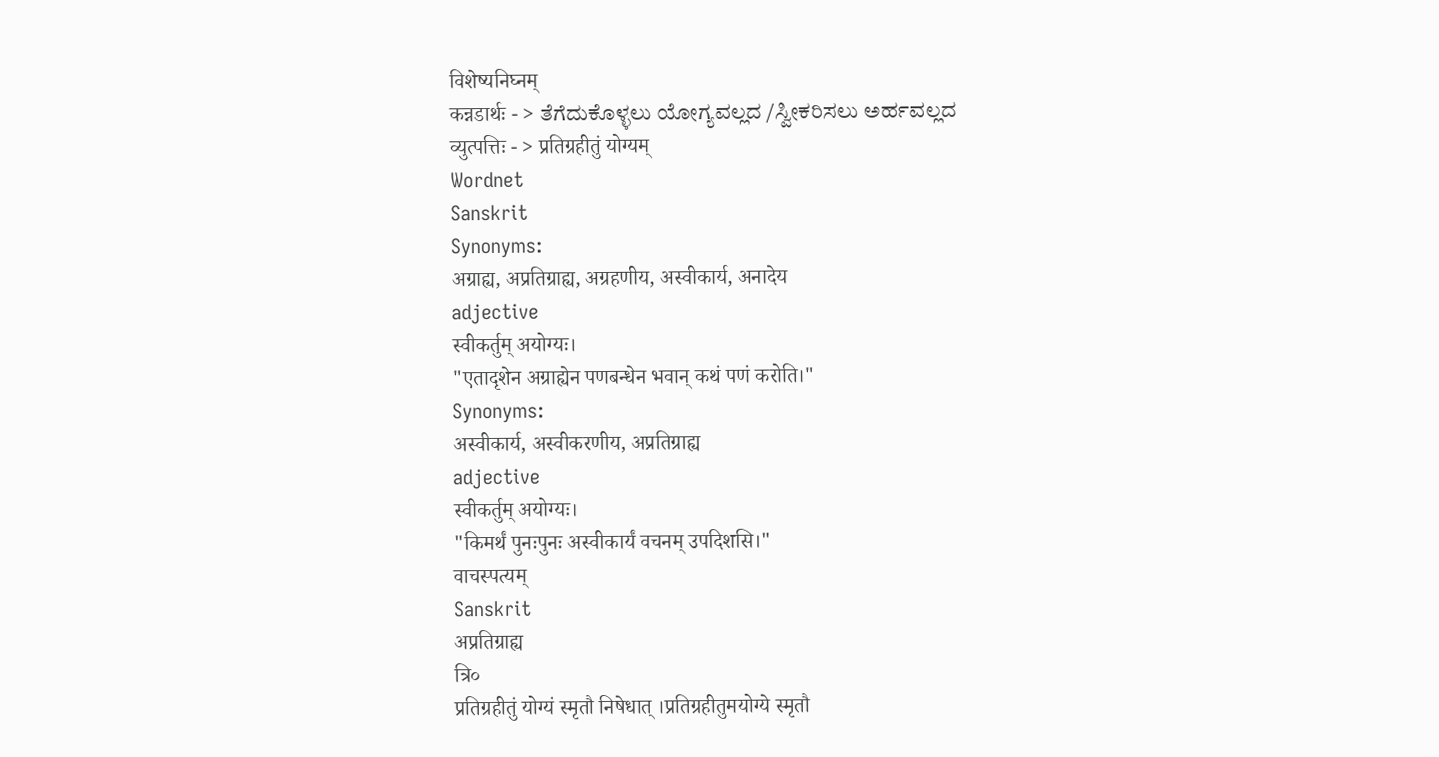विशेष्यनिघ्नम्
कन्नडार्थः - > ತೆಗೆದುಕೊಳ್ಳಲು ಯೋಗ್ಯವಲ್ಲದ /ಸ್ವೀಕರಿಸಲು ಅರ್ಹವಲ್ಲದ
व्युत्पत्तिः - > प्रतिग्रहीतुं योग्यम्
Wordnet
Sanskrit
Synonyms:
अग्राह्य, अप्रतिग्राह्य, अग्रहणीय, अस्वीकार्य, अनादेय
adjective
स्वीकर्तुम् अयोग्यः।
"एतादृशेन अग्राह्येन पणबन्धेन भवान् कथं पणं करोति।"
Synonyms:
अस्वीकार्य, अस्वीकरणीय, अप्रतिग्राह्य
adjective
स्वीकर्तुम् अयोग्यः।
"किमर्थं पुनःपुनः अस्वीकार्यं वचनम् उपदिशसि।"
वाचस्पत्यम्
Sanskrit
अप्रतिग्राह्य
त्रि०
प्रतिग्रहीतुं योग्यं स्मृतौ निषेधात् ।प्रतिग्रहीतुमयोग्ये स्मृतौ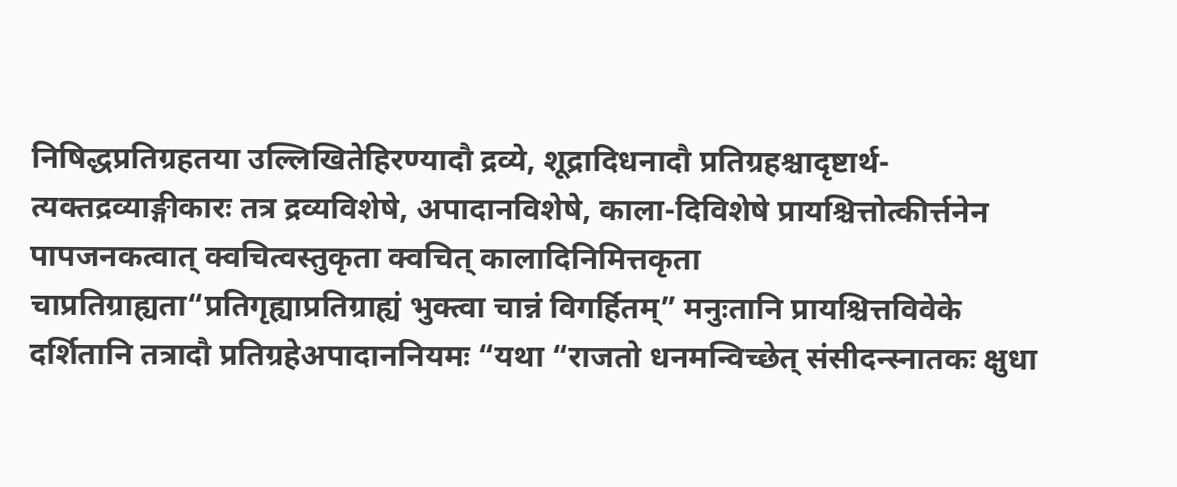निषिद्धप्रतिग्रहतया उल्लिखितेहिरण्यादौ द्रव्ये, शूद्रादिधनादौ प्रतिग्रहश्चादृष्टार्थ-त्यक्तद्रव्याङ्गीकारः तत्र द्रव्यविशेषे, अपादानविशेषे, काला-दिविशेषे प्रायश्चित्तोत्कीर्त्तनेन पापजनकत्वात् क्वचित्वस्तुकृता क्वचित् कालादिनिमित्तकृता चाप्रतिग्राह्यता“प्रतिगृह्याप्रतिग्राह्यं भुक्त्वा चान्नं विगर्हितम्” मनुःतानि प्रायश्चित्तविवेके दर्शितानि तत्रादौ प्रतिग्रहेअपादाननियमः “यथा “राजतो धनमन्विच्छेत् संसीदन्स्नातकः क्षुधा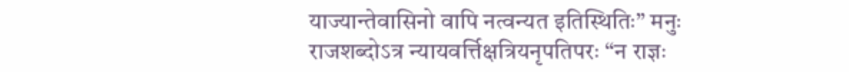याज्यान्तेवासिनो वापि नत्वन्यत इतिस्थितिः” मनुः राजशब्दोऽत्र न्यायवर्त्तिक्षत्रियनृपतिपरः “न राज्ञः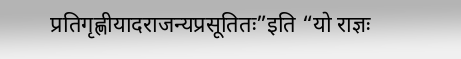प्रतिगृह्णीयादराजन्यप्रसूतितः”इति “यो राज्ञः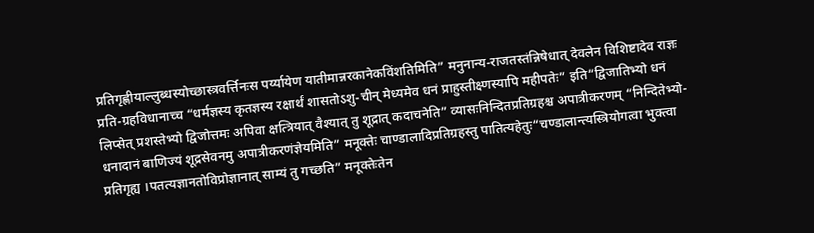प्रतिगृह्णीयाल्लुब्धस्योच्छास्त्रवर्त्तिनःस पर्य्यायेण यातीमान्नरकानेकविंशतिमिति” मनुनान्य-राजतस्तंन्निषेधात् देवलेन विशिष्टादेव राज्ञः प्रति-ग्रहविधानाच्च “धर्मज्ञस्य कृतज्ञस्य रक्षार्थं शासतोऽशु-चीन् मेध्यमेव धनं प्राहुस्तीक्ष्णस्यापि महीपतेः” इति“द्विजातिभ्यो धनं लिप्सेत् प्रशस्तेभ्यो द्विजोत्तमः अपिवा क्षत्त्रियात् वैश्यात् तु शूद्रात् कदाचनेति” व्यासःनिन्दितप्रतिग्रहश्च अपात्रीकरणम् “निन्दितेभ्यो-धनादानं बाणिज्यं शूद्रसेवनमु अपात्रीकरणंज्ञेयमिति” मनूक्तेः चाण्डालादिप्रतिग्रहस्तु पातित्यहेतुः“चण्डालान्त्यस्त्रियोगत्वा भुक्त्वा प्रतिगृह्य ।पतत्यज्ञानतोविप्रोज्ञानात् साम्यं तु गच्छति” मनूक्तेःतेन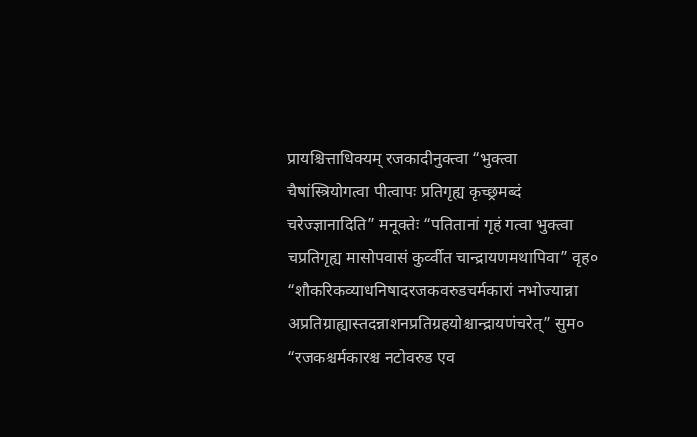प्रायश्चित्ताधिक्यम् रजकादीनुक्त्वा “भुक्त्वा चैषांस्त्रियोगत्वा पीत्वापः प्रतिगृह्य कृच्छ्रमब्दं चरेज्ज्ञानादिति” मनूक्तेः “पतितानां गृहं गत्वा भुक्त्वा चप्रतिगृह्य मासोपवासं कुर्व्वीत चान्द्रायणमथापिवा” वृह० “शौकरिकव्याधनिषादरजकवरुडचर्मकारां नभोज्यान्ना अप्रतिग्राह्यास्तदन्नाशनप्रतिग्रहयोश्चान्द्रायणंचरेत्” सुम० “रजकश्चर्मकारश्च नटोवरुड एव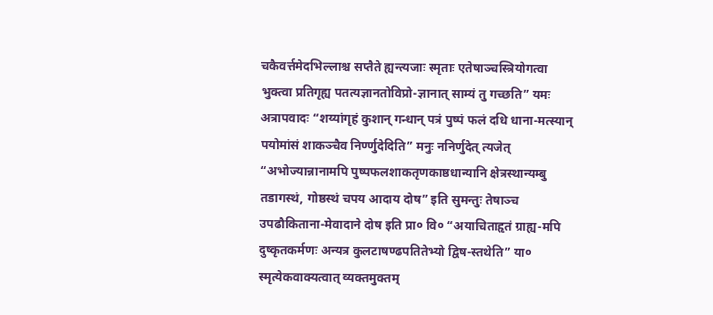चकैवर्त्तमेदभिल्लाश्च सप्तैते ह्यन्त्यजाः स्मृताः एतेषाञ्चस्त्रियोगत्वा भुक्त्वा प्रतिगृह्य पतत्यज्ञानतोविप्रो-ज्ञानात् साम्यं तु गच्छति” यमः अत्रापवादः “शय्यांगृहं कुशान् गन्धान् पत्रं पुष्पं फलं दधि धाना-मत्स्यान् पयोमांसं शाकञ्चैव निर्ण्णुदेदिति” मनुः ननिर्णुदेत् त्यजेत् “अभोज्यान्नानामपि पुष्पफलशाकतृणकाष्ठधान्यानि क्षेत्रस्थान्यम्बु तडागस्थं, गोष्ठस्थं चपय आदाय दोष” इति सुमन्तुः तेषाञ्च उपढौकिताना-मेवादाने दोष इति प्रा० वि० “अयाचिताहृतं ग्राह्य-मपि दुष्कृतकर्मणः अन्यत्र कुलटाषण्ढपतितेभ्यो द्विष-स्तथेति” या० स्मृत्येकवाक्यत्वात् व्यक्तमुक्तम्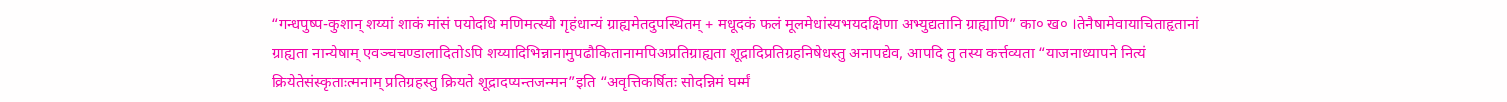“गन्धपुष्प-कुशान् शय्यां शाकं मांसं पयोदधि मणिमत्स्यौ गृहंधान्यं ग्राह्यमेतदुपस्थितम् + मधूदकं फलं मूलमेधांस्यभयदक्षिणा अभ्युद्यतानि ग्राह्याणि” का० ख० ।तेनैषामेवायाचिताहृतानां ग्राह्यता नान्येषाम् एवञ्चचण्डालादितोऽपि शय्यादिभिन्नानामुपढौकितानामपिअप्रतिग्राह्यता शूद्रादिप्रतिग्रहनिषेधस्तु अनापद्येव, आपदि तु तस्य कर्त्तव्यता “याजनाध्यापने नित्यं क्रियेतेसंस्कृताःत्मनाम् प्रतिग्रहस्तु क्रियते शूद्रादप्यन्तजन्मन”इति “अवृत्तिकर्षितः सोदन्निमं घर्म्मं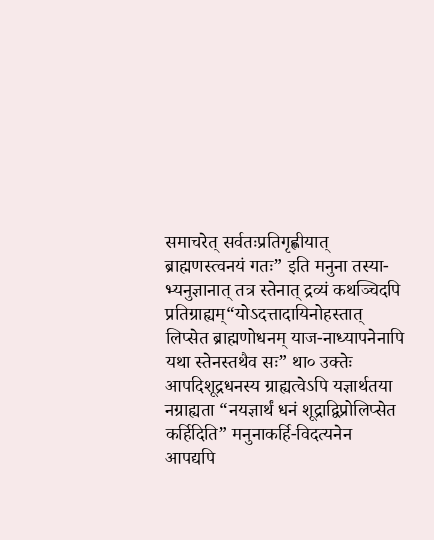समाचरेत् सर्वतःप्रतिगृह्णीयात् ब्राह्मणस्त्वनयं गतः” इति मनुना तस्या-भ्यनुज्ञानात् तत्र स्तेनात् द्रव्यं कथञ्चिदपि प्रतिग्राह्यम्“योऽदत्तादायिनोहस्तात् लिप्सेत ब्राह्मणोधनम् याज-नाध्यापनेनापि यथा स्तेनस्तथैव सः” था० उक्तेः आपदिशूद्रधनस्य ग्राह्यत्वेऽपि यज्ञार्थतया नग्राह्यता “नयज्ञार्थं धनं शूद्राद्विप्रोलिप्सेत कर्हिदिति” मनुनाकर्हि-विदत्यनेन आपद्यपि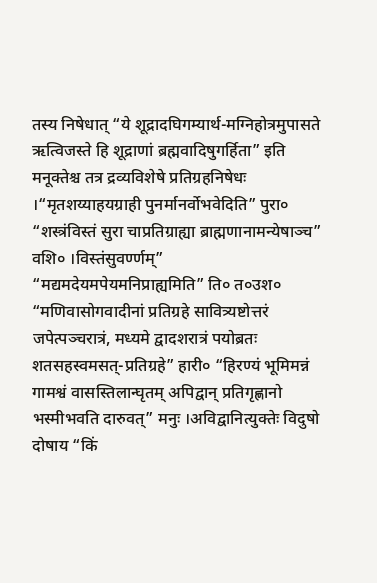तस्य निषेधात् “ये शूद्रादघिगम्यार्थ-मग्निहोत्रमुपासते ऋत्विजस्ते हि शूद्राणां ब्रह्मवादिषुगर्हिता” इति मनूक्तेश्च तत्र द्रव्यविशेषे प्रतिग्रहनिषेधः ।“मृतशय्याहयग्राही पुनर्मानर्वोभवेदिति” पुरा० “शस्त्रंविस्तं सुरा चाप्रतिग्राह्या ब्राह्मणानामन्येषाञ्च” वशि० ।विस्तंसुवर्ण्णम्” “मद्यमदेयमपेयमनिप्राह्यमिति” ति० त०उश० “मणिवासोगवादीनां प्रतिग्रहे सावित्र्यष्टोत्तरं जपेत्पञ्चरात्रं, मध्यमे द्वादशरात्रं पयोब्रतः शतसहस्वमसत्-प्रतिग्रहे” हारी० “हिरण्यं भूमिमन्नं गामश्वं वासस्तिलान्घृतम् अपिद्वान् प्रतिगृह्णानो भस्मीभवति दारुवत्” मनुः ।अविद्वानित्युक्तेः विदुषो दोषाय “किं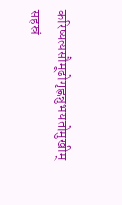करिष्यत्यसौमूढोगृह्णन्नुभयतोमुखीम् सहस्रं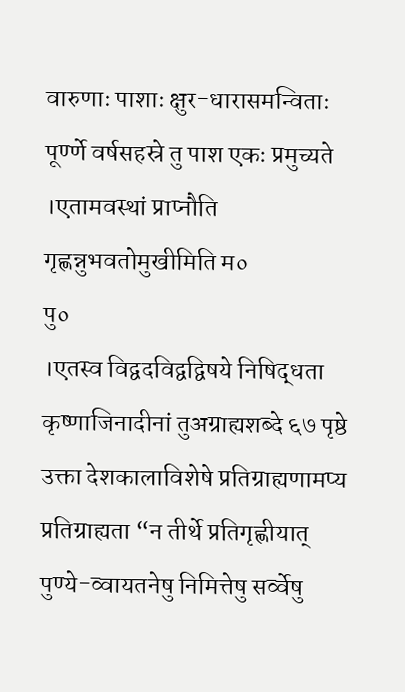वारुणाः पाशाः क्षुर-धारासमन्विताः पूर्ण्णे वर्षसहस्रे तु पाश एकः प्रमुच्यते ।एतामवस्थां प्राप्नौति गृह्णन्नुभवतोमुखीमिति म०
पु०
।एतस्व विद्वदविद्वद्विषये निषिद्धता कृष्णाजिनादीनां तुअग्राह्यशब्दे ६७ पृष्ठे उक्ता देशकालाविशेषे प्रतिग्राह्यणामप्य प्रतिग्राह्यता “न तीर्थे प्रतिगृह्णीयात् पुण्ये-व्वायतनेषु निमित्तेषु सर्व्वेषु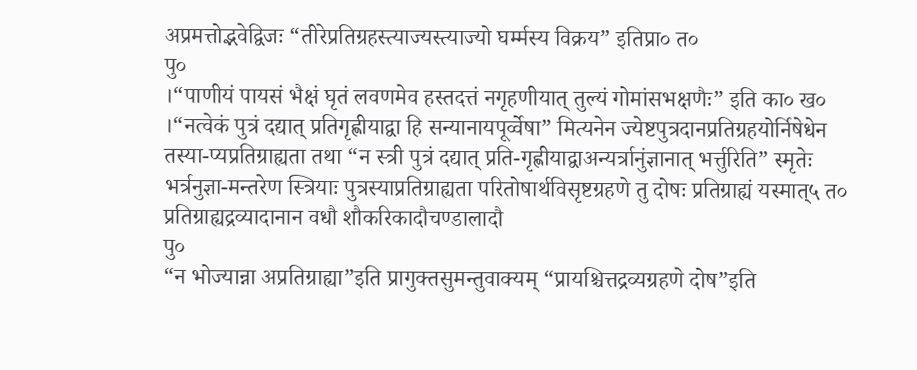अप्रमत्तोद्भवेद्विजः “तीरेप्रतिग्रहस्त्याज्यस्त्याज्यो घर्म्मस्य विक्रय” इतिप्रा० त०
पु०
।“पाणीयं पायसं भैक्षं घृतं लवणमेव हस्तदत्तं नगृहणीयात् तुल्यं गोमांसभक्षणैः” इति का० ख० ।“नत्वेकं पुत्रं दद्यात् प्रतिगृह्णीयाद्वा हि सन्यानायपूर्व्वेषा” मित्यनेन ज्येष्टपुत्रदानप्रतिग्रहयोर्निषेधेन तस्या-प्यप्रतिग्राह्यता तथा “न स्त्री पुत्रं दद्यात् प्रति-गृह्णीयाद्वाअन्यर्त्रानुंज्ञानात् भर्त्तुरिति” स्मृतेः भर्त्रनुज्ञा-मन्तरेण स्त्रियाः पुत्रस्याप्रतिग्राह्यता परितोषार्थविसृष्टग्रहणे तु दोषः प्रतिग्राह्यं यस्मात्५ त० प्रतिग्राह्यद्रव्यादानान वधौ शौकरिकादौचण्डालादौ
पु०
“न भोज्यान्ना अप्रतिग्राह्या”इति प्रागुक्तसुमन्तुवाक्यम् “प्रायश्चित्तद्रव्यग्रहणे दोष”इति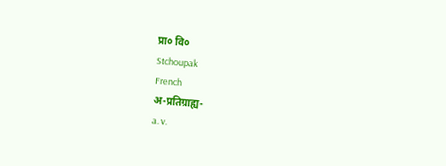प्रा० वि०
Stchoupak
French
अ-प्रतिग्राह्य-
a. v.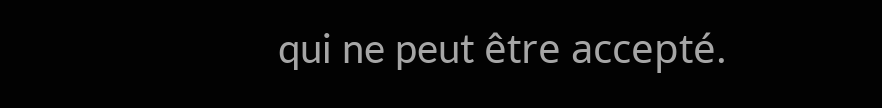qui ne peut être accepté.